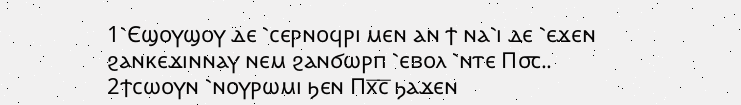1⳿Ⲉϣⲟⲩϣⲟⲩ ⲇⲉ ⳿ⲥⲉⲣⲛⲟϥⲣⲓ ⲙⲉⲛ ⲁⲛ ϯ ⲛⲁ⳿ⲓ ⲇⲉ ⳿ⲉϫⲉⲛ ϩⲁⲛⲕⲉϫⲓⲛⲛⲁⲩ ⲛⲉⲙ ϩⲁⲛϭⲱⲣⲡ ⳿ⲉⲃⲟⲗ ⳿ⲛⲧⲉ Ⲡ⳪..
2ϯⲥⲱⲟⲩⲛ ⳿ⲛⲟⲩⲣⲱⲙⲓ ϧⲉⲛ Ⲡⲭ̅ⲥ̅ ϧⲁϫⲉⲛ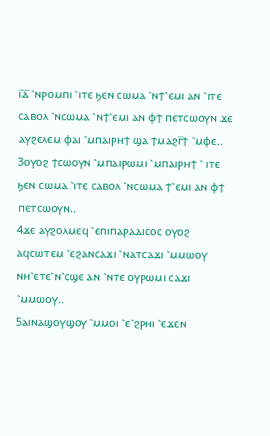ⲓ̅ⲇ̅ ⳿ⲛⲣⲟⲙⲡⲓ ⳿ⲓⲧⲉ ϧⲉⲛ ⲥⲱⲙⲁ ⳿ⲛϯ⳿ⲉⲙⲓ ⲁⲛ ⳿ⲓⲧⲉ ⲥⲁⲃⲟⲗ ⳿ⲛⲥⲱⲙⲁ ⳿ⲛϯ⳿ⲉⲙⲓ ⲁⲛ ⲫϯ ⲡⲉⲧⲥⲱⲟⲩⲛ ϫⲉ ⲁⲩϩⲉⲗⲉⲙ ⲫⲁⲓ ⳿ⲙⲡⲁⲓⲣⲏϯ ϣⲁ ϯⲙⲁϩⲅ̅ϯ ⳿ⲙⲫⲉ..
3ⲟⲩⲟϩ ϯⲥⲱⲟⲩⲛ ⳿ⲙⲡⲁⲓⲣⲱⲙⲓ ⳿ⲙⲡⲁⲓⲣⲏϯ ⳿ ⲓⲧⲉ ϧⲉⲛ ⲥⲱⲙⲁ ⳿ⲓⲧⲉ ⲥⲁⲃⲟⲗ ⳿ⲛⲥⲱⲙⲁ ϯ⳿ⲉⲙⲓ ⲁⲛ ⲫϯ ⲡⲉⲧⲥⲱⲟⲩⲛ..
4ϫⲉ ⲁⲩϩⲟⲗⲙⲉϥ ⳿ⲉⲡⲓⲡⲁⲣⲁⲇⲓⲥⲟⲥ ⲟⲩⲟϩ ⲁϥⲥⲱⲧⲉⲙ ⳿ⲉϩⲁⲛⲥⲁϫⲓ ⳿ⲛⲁⲧⲥⲁϫⲓ ⳿ⲙⲙⲱⲟⲩ ⲛⲏ⳿ⲉⲧⲉ⳿ⲛ⳿ⲥϣⲉ ⲁⲛ ⳿ⲛⲧⲉ ⲟⲩⲣⲱⲙⲓ ⲥⲁϫⲓ ⳿ⲙⲙⲱⲟⲩ..
5ⲁⲓⲛⲁϣⲟⲩϣⲟⲩ ⳿ⲙⲙⲟⲓ ⳿ⲉ⳿ϩⲣⲏⲓ ⳿ⲉϫⲉⲛ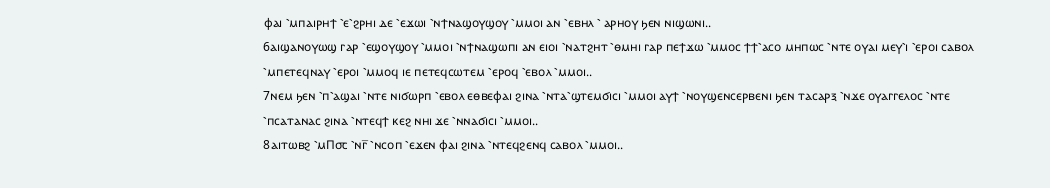ⲫⲁⲓ ⳿ⲙⲡⲁⲓⲣⲏϯ ⳿ⲉ⳿ϩⲣⲏⲓ ⲇⲉ ⳿ⲉϫⲱⲓ ⳿ⲛϯⲛⲁϣⲟⲩϣⲟⲩ ⳿ⲙⲙⲟⲓ ⲁⲛ ⳿ⲉⲃⲏⲗ ⳿ ⲁⲣⲏⲟⲩ ϧⲉⲛ ⲛⲓϣⲱⲛⲓ..
6ⲁⲓϣⲁⲛⲟⲩⲱϣ ⲅⲁⲣ ⳿ⲉϣⲟⲩϣⲟⲩ ⳿ⲙⲙⲟⲓ ⳿ⲛϯⲛⲁϣⲱⲡⲓ ⲁⲛ ⲉⲓⲟⲓ ⳿ⲛⲁⲧϩⲏⲧ ⳿ⲑⲙⲏⲓ ⲅⲁⲣ ⲡⲉϯϫⲱ ⳿ⲙⲙⲟⲥ ϯϯ⳿ⲁⲥⲟ ⲙⲏⲡⲱⲥ ⳿ⲛⲧⲉ ⲟⲩⲁⲓ ⲙⲉⲩ⳿ⲓ ⳿ⲉⲣⲟⲓ ⲥⲁⲃⲟⲗ ⳿ⲙⲡⲉⲧⲉϥⲛⲁⲩ ⳿ⲉⲣⲟⲓ ⳿ⲙⲙⲟϥ ⲓⲉ ⲡⲉⲧⲉϥⲥⲱⲧⲉⲙ ⳿ⲉⲣⲟϥ ⳿ⲉⲃⲟⲗ ⳿ⲙⲙⲟⲓ..
7ⲛⲉⲙ ϧⲉⲛ ⳿ⲡ⳿ⲁϣⲁⲓ ⳿ⲛⲧⲉ ⲛⲓϭⲱⲣⲡ ⳿ⲉⲃⲟⲗ ⲉⲑⲃⲉⲫⲁⲓ ϩⲓⲛⲁ ⳿ⲛⲧⲁ⳿ϣⲧⲉⲙϭⲓⲥⲓ ⳿ⲙⲙⲟⲓ ⲁⲩϯ ⳿ⲛⲟⲩϣⲉⲛⲥⲉⲣⲃⲉⲛⲓ ϧⲉⲛ ⲧⲁⲥⲁⲣⲝ ⳿ⲛϫⲉ ⲟⲩⲁⲅⲅⲉⲗⲟⲥ ⳿ⲛⲧⲉ ⳿ⲡⲥⲁⲧⲁⲛⲁⲥ ϩⲓⲛⲁ ⳿ⲛⲧⲉϥϯ ⲕⲉϩ ⲛⲏⲓ ϫⲉ ⳿ⲛⲛⲁϭⲓⲥⲓ ⳿ⲙⲙⲟⲓ..
8ⲁⲓⲧⲱⲃϩ ⳿ⲙⲠ⳪ ⳿ⲛⲅ̅ ⳿ⲛⲥⲟⲡ ⳿ⲉϫⲉⲛ ⲫⲁⲓ ϩⲓⲛⲁ ⳿ⲛⲧⲉϥϩⲉⲛϥ ⲥⲁⲃⲟⲗ ⳿ⲙⲙⲟⲓ..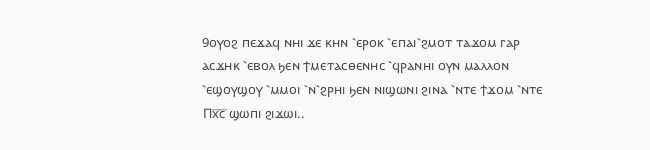9ⲟⲩⲟϩ ⲡⲉϫⲁϥ ⲛⲏⲓ ϫⲉ ⲕⲏⲛ ⳿ⲉⲣⲟⲕ ⳿ⲉⲡⲁⲓ⳿ϩⲙⲟⲧ ⲧⲁϫⲟⲙ ⲅⲁⲣ ⲁⲥϫⲏⲕ ⳿ⲉⲃⲟⲗ ϧⲉⲛ ϯⲙⲉⲧⲁⲥⲑⲉⲛⲏⲥ ⳿ϥⲣⲁⲛⲏⲓ ⲟⲩⲛ ⲙⲁⲗⲗⲟⲛ ⳿ⲉϣⲟⲩϣⲟⲩ ⳿ⲙⲙⲟⲓ ⳿ⲛ⳿ϩⲣⲏⲓ ϧⲉⲛ ⲛⲓϣⲱⲛⲓ ϩⲓⲛⲁ ⳿ⲛⲧⲉ ϯϫⲟⲙ ⳿ⲛⲧⲉ Ⲡⲭ̅ⲥ̅ ϣⲱⲡⲓ ϩⲓϫⲱⲓ..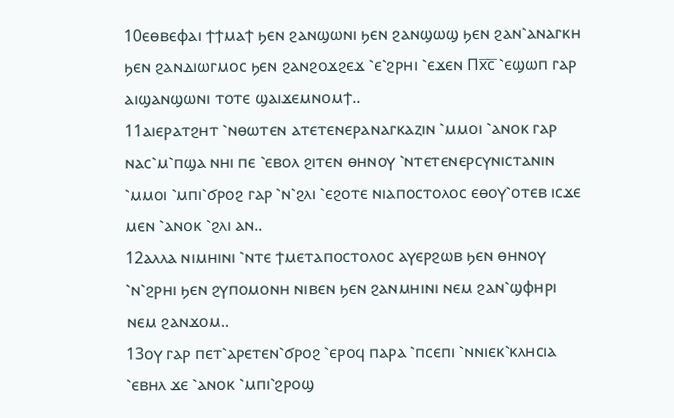10ⲉⲑⲃⲉⲫⲁⲓ ϯϯⲙⲁϯ ϧⲉⲛ ϩⲁⲛϣⲱⲛⲓ ϧⲉⲛ ϩⲁⲛϣⲱϣ ϧⲉⲛ ϩⲁⲛ⳿ⲁⲛⲁⲅⲕⲏ ϧⲉⲛ ϩⲁⲛⲇⲓⲱⲅⲙⲟⲥ ϧⲉⲛ ϩⲁⲛϩⲟϫϩⲉϫ ⳿ⲉ⳿ϩⲣⲏⲓ ⳿ⲉϫⲉⲛ Ⲡⲭ̅ⲥ̅ ⳿ⲉϣⲱⲡ ⲅⲁⲣ ⲁⲓϣⲁⲛϣⲱⲛⲓ ⲧⲟⲧⲉ ϣⲁⲓϫⲉⲙⲛⲟⲙϯ..
11ⲁⲓⲉⲣⲁⲧϩⲏⲧ ⳿ⲛⲑⲱⲧⲉⲛ ⲁⲧⲉⲧⲉⲛⲉⲣⲁⲛⲁⲅⲕⲁⲍⲓⲛ ⳿ⲙⲙⲟⲓ ⳿ⲁⲛⲟⲕ ⲅⲁⲣ ⲛⲁⲥ⳿ⲙ⳿ⲡϣⲁ ⲛⲏⲓ ⲡⲉ ⳿ⲉⲃⲟⲗ ϩⲓⲧⲉⲛ ⲑⲏⲛⲟⲩ ⳿ⲛⲧⲉⲧⲉⲛⲉⲣⲥⲩⲛⲓⲥⲧⲁⲛⲓⲛ ⳿ⲙⲙⲟⲓ ⳿ⲙⲡⲓ⳿ϭⲣⲟϩ ⲅⲁⲣ ⳿ⲛ⳿ϩⲗⲓ ⳿ⲉϩⲟⲧⲉ ⲛⲓⲁⲡⲟⲥⲧⲟⲗⲟⲥ ⲉⲑⲟⲩ⳿ⲟⲧⲉⲃ ⲓⲥϫⲉ ⲙⲉⲛ ⳿ⲁⲛⲟⲕ ⳿ϩⲗⲓ ⲁⲛ..
12ⲁⲗⲗⲁ ⲛⲓⲙⲏⲓⲛⲓ ⳿ⲛⲧⲉ ϯⲙⲉⲧⲁⲡⲟⲥⲧⲟⲗⲟⲥ ⲁⲩⲉⲣϩⲱⲃ ϧⲉⲛ ⲑⲏⲛⲟⲩ ⳿ⲛ⳿ϩⲣⲏⲓ ϧⲉⲛ ϩⲩⲡⲟⲙⲟⲛⲏ ⲛⲓⲃⲉⲛ ϧⲉⲛ ϩⲁⲛⲙⲏⲓⲛⲓ ⲛⲉⲙ ϩⲁⲛ⳿ϣⲫⲏⲣⲓ ⲛⲉⲙ ϩⲁⲛϫⲟⲙ..
13ⲟⲩ ⲅⲁⲣ ⲡⲉⲧ⳿ⲁⲣⲉⲧⲉⲛ⳿ϭⲣⲟϩ ⳿ⲉⲣⲟϥ ⲡⲁⲣⲁ ⳿ⲡⲥⲉⲡⲓ ⳿ⲛⲛⲓⲉⲕ⳿ⲕⲗⲏⲥⲓⲁ ⳿ⲉⲃⲏⲗ ϫⲉ ⳿ⲁⲛⲟⲕ ⳿ⲙⲡⲓ⳿ϩⲣⲟϣ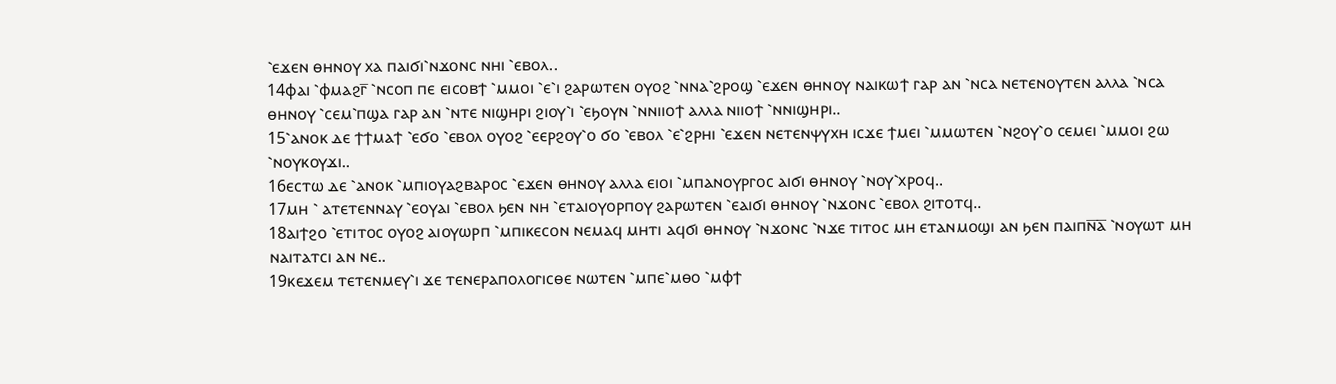⳿ⲉϫⲉⲛ ⲑⲏⲛⲟⲩ ⲭⲁ ⲡⲁⲓϭⲓ⳿ⲛϫⲟⲛⲥ ⲛⲏⲓ ⳿ⲉⲃⲟⲗ..
14ⲫⲁⲓ ⳿ⲫⲙⲁϩⲅ̅ ⳿ⲛⲥⲟⲡ ⲡⲉ ⲉⲓⲥⲟⲃϯ ⳿ⲙⲙⲟⲓ ⳿ⲉ⳿ⲓ ϩⲁⲣⲱⲧⲉⲛ ⲟⲩⲟϩ ⳿ⲛⲛⲁ⳿ϩⲣⲟϣ ⳿ⲉϫⲉⲛ ⲑⲏⲛⲟⲩ ⲛⲁⲓⲕⲱϯ ⲅⲁⲣ ⲁⲛ ⳿ⲛⲥⲁ ⲛⲉⲧⲉⲛⲟⲩⲧⲉⲛ ⲁⲗⲗⲁ ⳿ⲛⲥⲁ ⲑⲏⲛⲟⲩ ⳿ⲥⲉⲙ⳿ⲡϣⲁ ⲅⲁⲣ ⲁⲛ ⳿ⲛⲧⲉ ⲛⲓϣⲏⲣⲓ ϩⲓⲟⲩ⳿ⲓ ⳿ⲉϧⲟⲩⲛ ⳿ⲛⲛⲓⲓⲟϯ ⲁⲗⲗⲁ ⲛⲓⲓⲟϯ ⳿ⲛⲛⲓϣⲏⲣⲓ..
15⳿ⲁⲛⲟⲕ ⲇⲉ ϯϯⲙⲁϯ ⳿ⲉϭⲟ ⳿ⲉⲃⲟⲗ ⲟⲩⲟϩ ⳿ⲉⲉⲣϩⲟⲩ⳿ⲟ ϭⲟ ⳿ⲉⲃⲟⲗ ⳿ⲉ⳿ϩⲣⲏⲓ ⳿ⲉϫⲉⲛ ⲛⲉⲧⲉⲛⲯⲩⲭⲏ ⲓⲥϫⲉ ϯⲙⲉⲓ ⳿ⲙⲙⲱⲧⲉⲛ ⳿ⲛϩⲟⲩ⳿ⲟ ⲥⲉⲙⲉⲓ ⳿ⲙⲙⲟⲓ ϩⲱ ⳿ⲛⲟⲩⲕⲟⲩϫⲓ..
16ⲉⲥⲧⲱ ⲇⲉ ⳿ⲁⲛⲟⲕ ⳿ⲙⲡⲓⲟⲩⲁϩⲃⲁⲣⲟⲥ ⳿ⲉϫⲉⲛ ⲑⲏⲛⲟⲩ ⲁⲗⲗⲁ ⲉⲓⲟⲓ ⳿ⲙⲡⲁⲛⲟⲩⲣⲅⲟⲥ ⲁⲓϭⲓ ⲑⲏⲛⲟⲩ ⳿ⲛⲟⲩ⳿ⲭⲣⲟϥ..
17ⲙⲏ ⳿ ⲁⲧⲉⲧⲉⲛⲛⲁⲩ ⳿ⲉⲟⲩⲁⲓ ⳿ⲉⲃⲟⲗ ϧⲉⲛ ⲛⲏ ⳿ⲉⲧⲁⲓⲟⲩⲟⲣⲡⲟⲩ ϩⲁⲣⲱⲧⲉⲛ ⳿ⲉⲁⲓϭⲓ ⲑⲏⲛⲟⲩ ⳿ⲛϫⲟⲛⲥ ⳿ⲉⲃⲟⲗ ϩⲓⲧⲟⲧϥ..
18ⲁⲓϯϩⲟ ⳿ⲉⲧⲓⲧⲟⲥ ⲟⲩⲟϩ ⲁⲓⲟⲩⲱⲣⲡ ⳿ⲙⲡⲓⲕⲉⲥⲟⲛ ⲛⲉⲙⲁϥ ⲙⲏⲧⲓ ⲁϥϭⲓ ⲑⲏⲛⲟⲩ ⳿ⲛϫⲟⲛⲥ ⳿ⲛϫⲉ ⲧⲓⲧⲟⲥ ⲙⲏ ⲉⲧⲁⲛⲙⲟϣⲓ ⲁⲛ ϧⲉⲛ ⲡⲁⲓⲡⲛ̅ⲁ̅ ⳿ⲛⲟⲩⲱⲧ ⲙⲏ ⲛⲁⲓⲧⲁⲧⲥⲓ ⲁⲛ ⲛⲉ..
19ⲕⲉϫⲉⲙ ⲧⲉⲧⲉⲛⲙⲉⲩ⳿ⲓ ϫⲉ ⲧⲉⲛⲉⲣⲁⲡⲟⲗⲟⲅⲓⲥⲑⲉ ⲛⲱⲧⲉⲛ ⳿ⲙⲡⲉ⳿ⲙⲑⲟ ⳿ⲙⲫϯ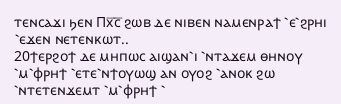ⲧⲉⲛⲥⲁϫⲓ ϧⲉⲛ Ⲡⲭ̅ⲥ̅ ϩⲱⲃ ⲇⲉ ⲛⲓⲃⲉⲛ ⲛⲁⲙⲉⲛⲣⲁϯ ⳿ⲉ⳿ϩⲣⲏⲓ ⳿ⲉϫⲉⲛ ⲛⲉⲧⲉⲛⲕⲱⲧ..
20ϯⲉⲣϩⲟϯ ⲇⲉ ⲙⲏⲡⲱⲥ ⲁⲓϣⲁⲛ⳿ⲓ ⳿ⲛⲧⲁϫⲉⲙ ⲑⲏⲛⲟⲩ ⳿ⲙ⳿ⲫⲣⲏϯ ⳿ⲉⲧⲉ⳿ⲛϯⲟⲩⲱϣ ⲁⲛ ⲟⲩⲟϩ ⳿ⲁⲛⲟⲕ ϩⲱ ⳿ⲛⲧⲉⲧⲉⲛϫⲉⲙⲧ ⳿ⲙ⳿ⲫⲣⲏϯ ⳿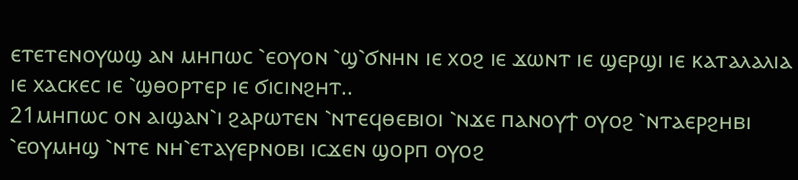ⲉⲧⲉⲧⲉⲛⲟⲩⲱϣ ⲁⲛ ⲙⲏⲡⲱⲥ ⳿ⲉⲟⲩⲟⲛ ⳿ϣ⳿ϭⲛⲏⲛ ⲓⲉ ⲭⲟϩ ⲓⲉ ϫⲱⲛⲧ ⲓⲉ ϣⲉⲣϣⲓ ⲓⲉ ⲕⲁⲧⲁⲗⲁⲗⲓⲁ ⲓⲉ ⲭⲁⲥⲕⲉⲥ ⲓⲉ ⳿ϣⲑⲟⲣⲧⲉⲣ ⲓⲉ ϭⲓⲥⲓⲛϩⲏⲧ..
21ⲙⲏⲡⲱⲥ ⲟⲛ ⲁⲓϣⲁⲛ⳿ⲓ ϩⲁⲣⲱⲧⲉⲛ ⳿ⲛⲧⲉϥⲑⲉⲃⲓⲟⲓ ⳿ⲛϫⲉ ⲡⲁⲛⲟⲩϯ ⲟⲩⲟϩ ⳿ⲛⲧⲁⲉⲣϩⲏⲃⲓ ⳿ⲉⲟⲩⲙⲏϣ ⳿ⲛⲧⲉ ⲛⲏ⳿ⲉⲧⲁⲩⲉⲣⲛⲟⲃⲓ ⲓⲥϫⲉⲛ ϣⲟⲣⲡ ⲟⲩⲟϩ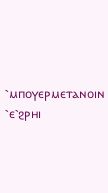⳿ⲙⲡⲟⲩⲉⲣⲙⲉⲧⲁⲛⲟⲓⲛ ⳿ⲉ⳿ϩⲣⲏⲓ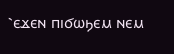⳿ⲉϫⲉⲛ ⲡⲓϭⲱϧⲉⲙ ⲛⲉⲙ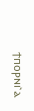ϯⲡⲟⲣⲛⲓ⳿ⲁ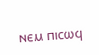ⲛⲉⲙ ⲡⲓⲥⲱϥ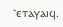⳿ⲉⲧⲁⲩⲁⲓϥ.